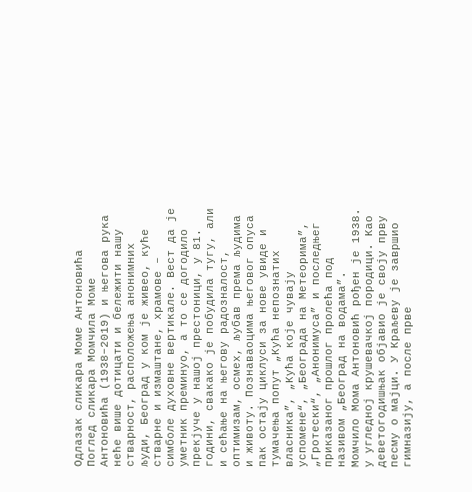Одлазак сликара Моме Антоновића
Поглед сликара Момчила Моме Антоновића (1938–2019) и његова рука неће више дотицати и бележити нашу стварност, расположења анонимних људи, Београд у ком је живео, куће стварне и измаштане, храмове – симболе духовне вертикале. Вест да је уметник преминуо, а то се догодило прекјуче у нашој престоници, у 81. години, свакако је побудила тугу, али и сећање на његову радозналост, оптимизам, осмех, љубав према људима и животу. Познаваоцима његовог опуса пак остају циклуси за нове увиде и тумачења попут „Кућа непознатих власника”, „Кућа које чувају успомене“, „Београда на Метеорима”, „Гротески“, „Анонимуса” и последњег приказаног прошлог пролећа под називом „Београд на водама”.
Момчило Мома Антоновић рођен је 1938. у угледној крушевачкој породици. Као деветогодишњак објавио је своју прву песму о мајци. У Краљеву је завршио гимназију, а после прве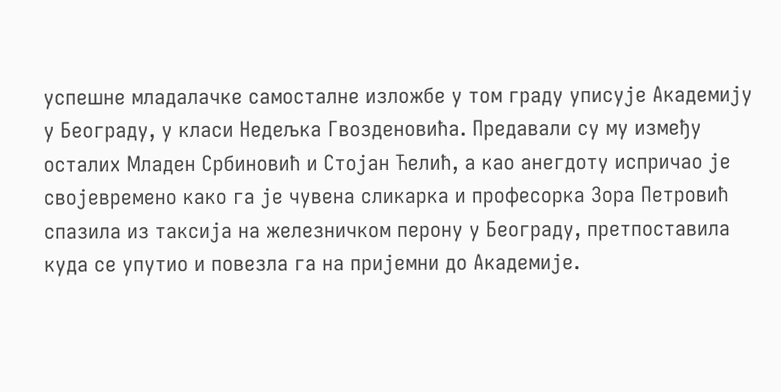успешне младалачке самосталне изложбе у том граду уписује Академију у Београду, у класи Недељка Гвозденовића. Предавали су му између осталих Младен Србиновић и Стојан Ћелић, а као анегдоту испричао је својевремено како га је чувена сликарка и професорка Зора Петровић спазила из таксија на железничком перону у Београду, претпоставила куда се упутио и повезла га на пријемни до Академије.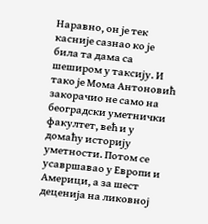Наравно, он је тек касније сазнао ко је била та дама са шеширом у таксију. И тако је Мома Антоновић закорачио не само на београдски уметнички факултет, већ и у домаћу историју уметности. Потом се усавршавао у Европи и Америци, а за шест деценија на ликовној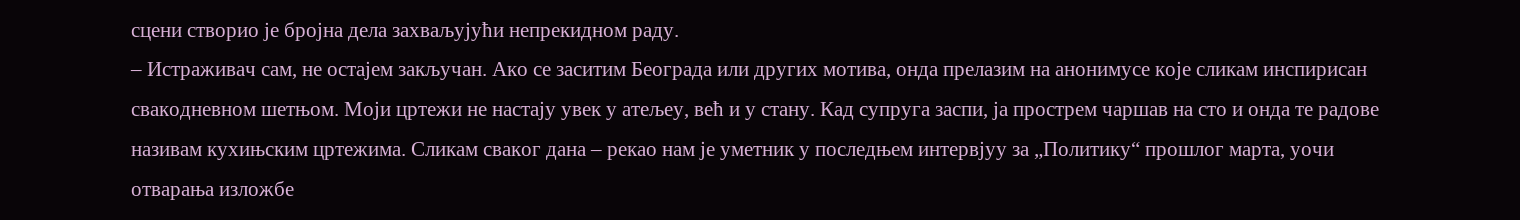сцени створио је бројна дела захваљујући непрекидном раду.
– Истраживач сам, не остајем закључан. Ако се заситим Београда или других мотива, онда прелазим на анонимусе које сликам инспирисан свакодневном шетњом. Моји цртежи не настају увек у атељеу, већ и у стану. Кад супруга заспи, ја прострем чаршав на сто и онда те радове називам кухињским цртежима. Сликам сваког дана – рекао нам је уметник у последњем интервјуу за „Политику“ прошлог марта, уочи отварања изложбе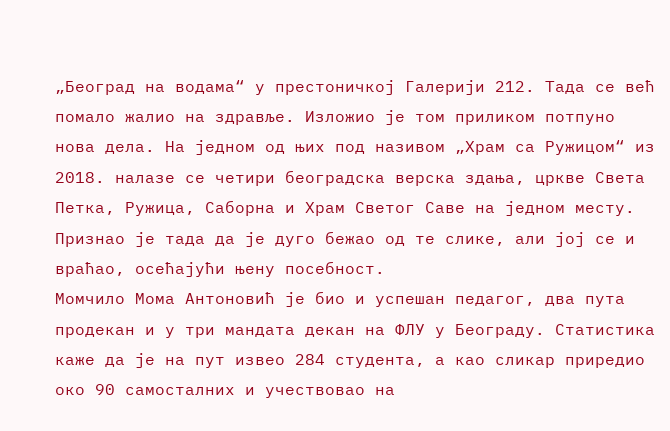„Београд на водама“ у престоничкој Галерији 212. Тада се већ помало жалио на здравље. Изложио је том приликом потпуно нова дела. На једном од њих под називом „Храм са Ружицом“ из 2018. налазе се четири београдска верска здања, цркве Света Петка, Ружица, Саборна и Храм Светог Саве на једном месту. Признао је тада да је дуго бежао од те слике, али јој се и враћао, осећајући њену посебност.
Момчило Мома Антоновић је био и успешан педагог, два пута продекан и у три мандата декан на ФЛУ у Београду. Статистика каже да је на пут извео 284 студента, а као сликар приредио око 90 самосталних и учествовао на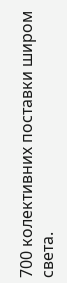700 колективних поставки широм света.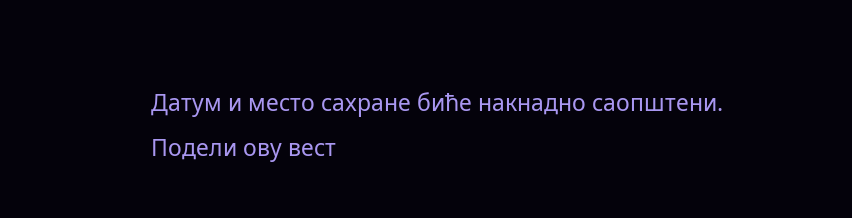Датум и место сахране биће накнадно саопштени.
Подели ову вест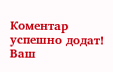Комeнтар успeшно додат!
Ваш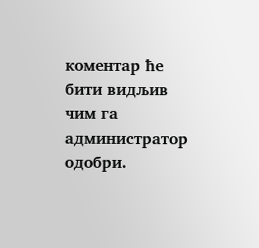комeнтар ћe бити видљив чим га администратор одобри.